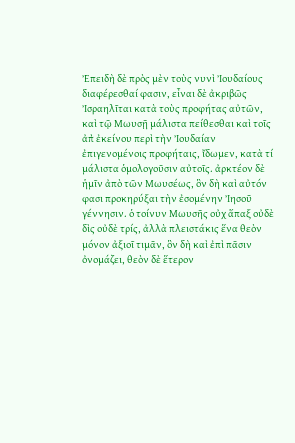Ἐπειδὴ δὲ πρὸς μὲν τοὺς νυνὶ Ἰουδαίους διαφέρεσθαί φασιν, εἶναι δὲ ἀκριβῶς Ἰσραηλῖται κατὰ τοὺς προφήτας αὐτῶν, καὶ τῷ Μωυσῇ μάλιστα πείθεσθαι καὶ τοῖς ἀπ̓ ἐκείνου περὶ τὴν Ἰουδαίαν ἐπιγενομένοις προφήταις, ἴδωμεν, κατὰ τί μάλιστα ὁμολογοῦσιν αὐτοῖς. ἀρκτέον δὲ ἡμῖν ἀπὸ τῶν Μωυσέως, ὃν δὴ καὶ αὐτόν φασι προκηρύξαι τὴν ἐσομένην Ἰησοῦ γέννησιν. ὁ τοίνυν Μωυσῆς οὐχ ἅπαξ οὐδὲ δὶς οὐδὲ τρίς, ἀλλὰ πλειστάκις ἕνα θεὸν μόνον ἀξιοῖ τιμᾶν, ὃν δὴ καὶ ἐπὶ πᾶσιν ὀνομάζει, θεὸν δὲ ἕτερον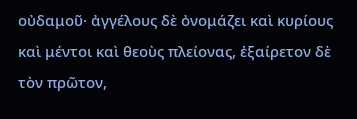οὐδαμοῦ· ἀγγέλους δὲ ὀνομάζει καὶ κυρίους καὶ μέντοι καὶ θεοὺς πλείονας, ἐξαίρετον δὲ τὸν πρῶτον,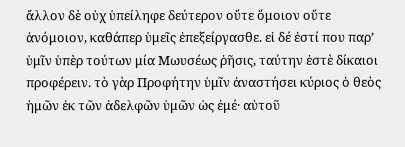ἄλλον δὲ οὐχ ὑπείληφε δεύτερον οὔτε ὅμοιον οὔτε ἀνόμοιον, καθάπερ ὑμεῖς ἐπεξείργασθε. εἰ δέ ἐστί που παρ’ ὑμῖν ὑπὲρ τούτων μία Μωυσέως ῥῆσις, ταύτην ἐστὲ δίκαιοι προφέρειν. τὸ γὰρ Προφήτην ὑμῖν ἀναστήσει κύριος ὁ θεὸς ἡμῶν ἐκ τῶν ἀδελφῶν ὑμῶν ὡς ἐμέ· αὐτοῦ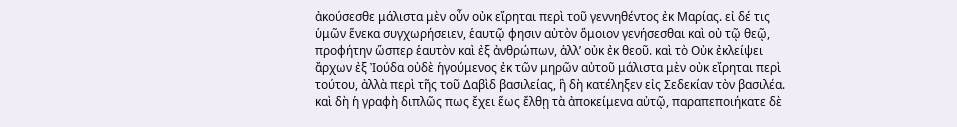ἀκούσεσθε μάλιστα μὲν οὖν οὐκ εἴρηται περὶ τοῦ γεννηθέντος ἐκ Μαρίας. εἰ δέ τις ὑμῶν ἕνεκα συγχωρήσειεν, ἑαυτῷ φησιν αὐτὸν ὅμοιον γενήσεσθαι καὶ οὐ τῷ θεῷ, προφήτην ὥσπερ ἑαυτὸν καὶ ἐξ ἀνθρώπων, ἀλλ’ οὐκ ἐκ θεοῦ. καὶ τὸ Οὐκ ἐκλείψει ἄρχων ἐξ Ἰούδα οὐδὲ ἡγούμενος ἐκ τῶν μηρῶν αὐτοῦ μάλιστα μὲν οὐκ εἴρηται περὶ τούτου, ἀλλὰ περὶ τῆς τοῦ Δαβὶδ βασιλείας, ἣ δὴ κατέληξεν εἰς Σεδεκίαν τὸν βασιλέα. καὶ δὴ ἡ γραφὴ διπλῶς πως ἔχει ἕως ἔλθῃ τὰ ἀποκείμενα αὐτῷ, παραπεποιήκατε δὲ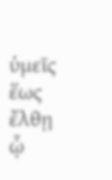ὑμεῖς ἕως ἔλθῃ ᾧ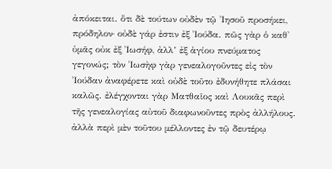ἀπόκειται. ὅτι δὲ τούτων οὐδὲν τῷ Ἰησοῦ προσήκει, πρόδηλον· οὐδὲ γάρ ἐστιν ἐξ Ἰούδα. πῶς γὰρ ὁ καθ̓ ὑμᾶς οὐκ ἐξ Ἰωσήφ, ἀλλ’ ἐξ ἁγίου πνεύματος γεγονώς; τὸν Ἰωσὴφ γὰρ γενεαλογοῦντες εἰς τὸν Ἰούδαν ἀναφέρετε καὶ οὐδὲ τοῦτο ἐδυνήθητε πλάσαι καλῶς. ἐλέγχονται γὰρ Ματθαῖος καὶ Λουκᾶς περὶ τῆς γενεαλογίας αὐτοῦ διαφωνοῦντες πρὸς ἀλλήλους. ἀλλὰ περὶ μὲν τοῦτου μέλλοντες ἐν τῷ δευτέρῳ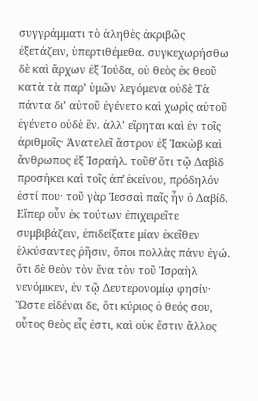συγγράμματι τὸ ἀληθὲς ἀκριβῶς ἐξετάζειν, ὑπερτιθέμεθα. συγκεχωρήσθω δὲ καὶ ἄρχων ἐξ Ἰούδα, οὐ θεὸς ἐκ θεοῦ κατὰ τὰ παρ’ ὑμῶν λεγόμενα οὐδὲ Τὰ πάντα δι’ αὐτοῦ ἐγένετο καὶ χωρὶς αὐτοῦ ἐγένετο οὐδὲ ἕν. ἀλλ’ εἴρηται καὶ ἐν τοῖς ἀριθμοῖς· Ἀνατελεῖ ἄστρον ἐξ Ἰακὼβ καὶ ἄνθρωπος ἐξ Ἰσραήλ. τοῦθ̓ ὅτι τῷ Δαβὶδ προσήκει καὶ τοῖς ἀπ̓ ἐκείνου, πρόδηλόν ἐστί που· τοῦ γὰρ Ἰεσσαὶ παῖς ἦν ὁ Δαβίδ. Εἴπερ οὖν ἐκ τούτων ἐπιχειρεῖτε συμβιβάζειν, ἐπιδείξατε μίαν ἐκεῖθεν ἑλκύσαντες ῥῆσιν, ὅποι πολλὰς πάνυ ἐγώ. ὅτι δὲ θεὸν τὸν ἕνα τὸν τοῦ Ἰσραὴλ νενόμικεν, ἐν τῷ Δευτερονομίῳ φησίν· Ὥστε εἰδέναι δε, ὅτι κύριος ὁ θεός σου, οὗτος θεὸς εἶς ἐστι, καὶ οὐκ ἔστιν ἄλλος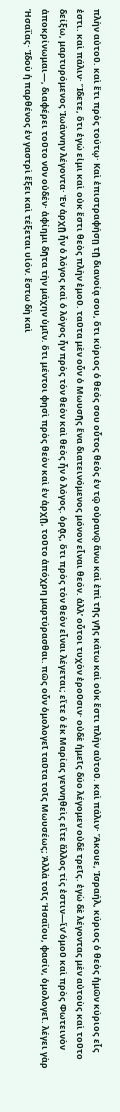πλὴν αὐτοῦ. καὶ ἔτι πρὸς τούτῳ· Καὶ ἐπιστραφήσῃ τῇ διανοίᾳ σου, ὅτι κύριος ὁ θεός σου οὗτος θεὸς ἐν τῷ οὐρανῷ ἄνω καὶ ἐπὶ τῆς γῆς κάτω καὶ οὐκ ἔστι πλὴν αὐτοῦ. καὶ πάλιν· Ἄκουε, Ἰσραήλ, κύριος ὁ θεὸς ἡμῶν κύριος εἷς ἐστι. καὶ πάλιν· Ἴδετε, ὅτι ἐγώ εἰμι καὶ οὐκ ἔστι θεὸς πλὴν ἐμοῦ. ταῦτα μὲν οὗν ὁ Μωυσῆς ἕνα διατεινόμενος μόνον εἶναι θεόν. ἀλλ’ οὗτοι τυχὸν ἐροῦσιν· οὐδὲ ἡμεῖς δύο λέγομεν οὐδὲ τρεῖς. ἐγὼ δὲ λέγοντας μὲν αὐτοὺς καὶ τοῦτο δείξω, μαρτυρόμενος Ἰωάννην λέγοντα· Ἐν ἀρχῇ ἦν ὁ λόγος καὶ ὁ λόγος ἦν πρὸς τὸν θεὸν καὶ θεὸς ἦν ὁ λόγος. ὁρᾷς, ὅτι πρὸς τὸν θεὸν εἶναι λέγεται; εἴτε ὁ ἐκ Μαρίας γεννηθεὶς εἴτε ἄλλος τίς ἐστιν—ἵν̓ ὁμοῦ καὶ πρὸς Φωτεινὸν ἀποκρίνωμαι—, διαφέρει τοῦτο νῦν οὐδέν· ἀφίημι δῆτα τὴν μάχην ὑμῖν. ὅτι μέντοι φησὶ πρὸς θεὸν καὶ ἐν ἀρχῇ, τοῦτο ἀπόχρη μαρτύρασθαι. πῶς οὖν ὁμολογεῖ ταῦτα τοῖς Μωυσέως; Ἀλλὰ τοῖς Ἡσαΐου, φασίν, ὁμολογεῖ. λέγει γὰρ Ἡσαΐας· Ἰδοὺ ἡ παρθένος ἐν γαστρὶ ἕξει καὶ τέξεται υἱόν. ἔστω δὴ καὶ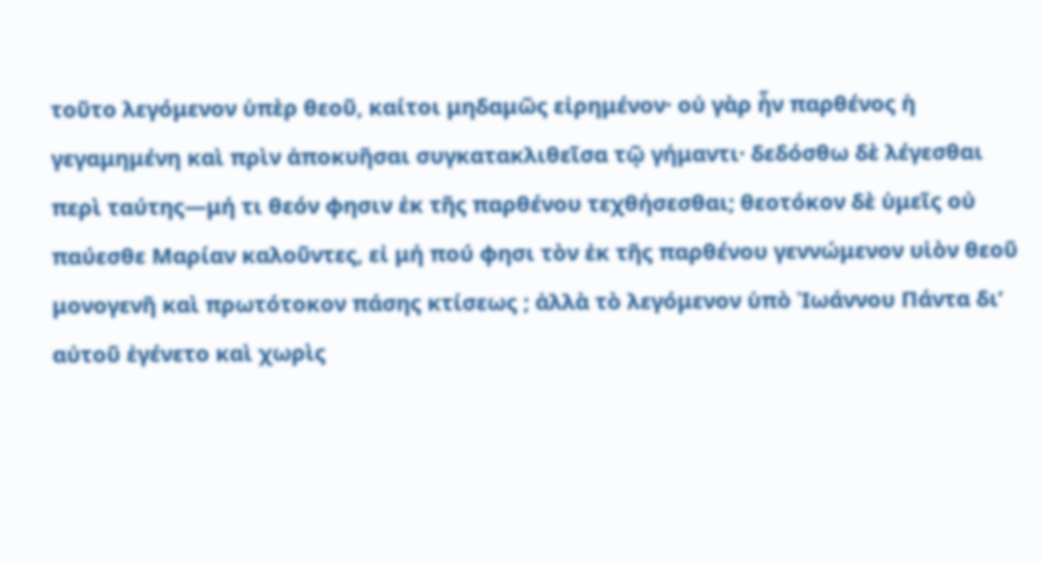τοῦτο λεγόμενον ὑπὲρ θεοῦ, καίτοι μηδαμῶς εἰρημένον· οὐ γὰρ ἦν παρθένος ἡ γεγαμημένη καὶ πρὶν ἀποκυῆσαι συγκατακλιθεῖσα τῷ γήμαντι· δεδόσθω δὲ λέγεσθαι περὶ ταύτης—μή τι θεόν φησιν ἐκ τῆς παρθένου τεχθήσεσθαι; θεοτόκον δὲ ὑμεῖς οὐ παύεσθε Μαρίαν καλοῦντες, εἰ μή πού φησι τὸν ἐκ τῆς παρθένου γεννώμενον υἱὸν θεοῦ μονογενῆ καὶ πρωτότοκον πάσης κτίσεως ; ἀλλὰ τὸ λεγόμενον ὑπὸ Ἰωάννου Πάντα δι’ αὐτοῦ ἐγένετο καὶ χωρὶς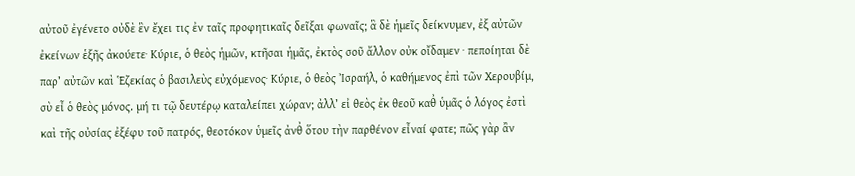αὐτοῦ ἐγένετο οὐδὲ ἓν ἔχει τις ἐν ταῖς προφητικαῖς δεῖξαι φωναῖς; ἃ δὲ ἡμεῖς δείκνυμεν, ἐξ αὐτῶν ἐκείνων ἑξῆς ἀκούετε· Κύριε, ὁ θεὸς ἡμῶν, κτῆσαι ἡμᾶς, ἐκτὸς σοῦ ἄλλον οὐκ οἴδαμεν · πεποίηται δὲ παρ’ αὐτῶν καὶ Ἑζεκίας ὁ βασιλεὺς εὐχόμενος· Κύριε, ὁ θεὸς Ἰσραήλ, ὁ καθήμενος ἐπὶ τῶν Χερουβίμ, σὺ εἶ ὁ θεὸς μόνος. μή τι τῷ δευτέρῳ καταλείπει χώραν; ἀλλ’ εἰ θεὸς ἐκ θεοῦ καθ̓ ὑμᾶς ὁ λόγος ἐστὶ καὶ τῆς οὐσίας ἐξέφυ τοῦ πατρός, θεοτόκον ὑμεῖς ἀνθ̓ ὅτου τὴν παρθένον εἶναί φατε; πῶς γὰρ ἂν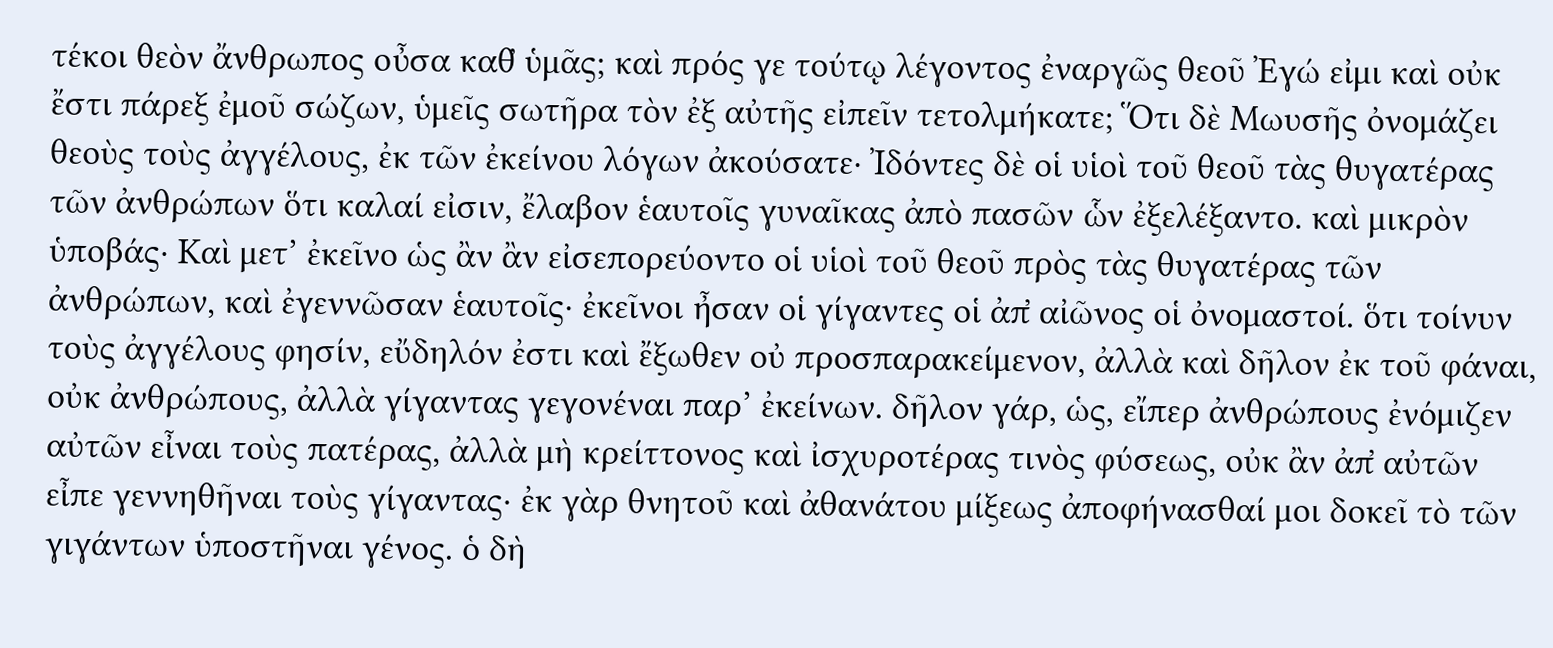τέκοι θεὸν ἄνθρωπος οὖσα καθ̓ ὑμᾶς; καὶ πρός γε τούτῳ λέγοντος ἐναργῶς θεοῦ Ἐγώ εἰμι καὶ οὐκ ἔστι πάρεξ ἐμοῦ σώζων, ὑμεῖς σωτῆρα τὸν ἐξ αὐτῆς εἰπεῖν τετολμήκατε; Ὅτι δὲ Μωυσῆς ὀνομάζει θεοὺς τοὺς ἀγγέλους, ἐκ τῶν ἐκείνου λόγων ἀκούσατε· Ἰδόντες δὲ οἱ υἱοὶ τοῦ θεοῦ τὰς θυγατέρας τῶν ἀνθρώπων ὅτι καλαί εἰσιν, ἔλαβον ἑαυτοῖς γυναῖκας ἀπὸ πασῶν ὧν ἐξελέξαντο. καὶ μικρὸν ὑποβάς· Καὶ μετ’ ἐκεῖνο ὡς ἂν ἂν εἰσεπορεύοντο οἱ υἱοὶ τοῦ θεοῦ πρὸς τὰς θυγατέρας τῶν ἀνθρώπων, καὶ ἐγεννῶσαν ἑαυτοῖς· ἐκεῖνοι ἦσαν οἱ γίγαντες οἱ ἀπ̓ αἰῶνος οἱ ὀνομαστοί. ὅτι τοίνυν τοὺς ἀγγέλους φησίν, εὔδηλόν ἐστι καὶ ἔξωθεν οὐ προσπαρακείμενον, ἀλλὰ καὶ δῆλον ἐκ τοῦ φάναι, οὐκ ἀνθρώπους, ἀλλὰ γίγαντας γεγονέναι παρ’ ἐκείνων. δῆλον γάρ, ὡς, εἴπερ ἀνθρώπους ἐνόμιζεν αὐτῶν εἶναι τοὺς πατέρας, ἀλλὰ μὴ κρείττονος καὶ ἰσχυροτέρας τινὸς φύσεως, οὐκ ἂν ἀπ̓ αὐτῶν εἶπε γεννηθῆναι τοὺς γίγαντας· ἐκ γὰρ θνητοῦ καὶ ἀθανάτου μίξεως ἀποφήνασθαί μοι δοκεῖ τὸ τῶν γιγάντων ὑποστῆναι γένος. ὁ δὴ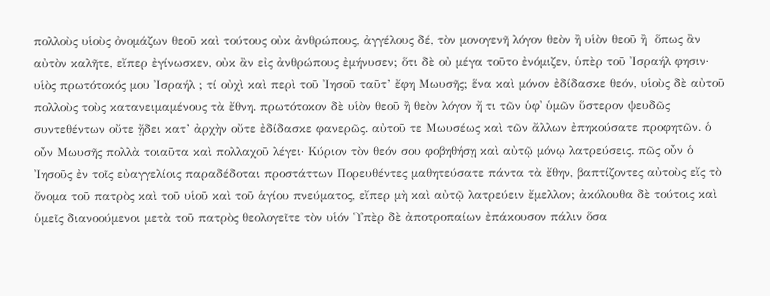πολλοὺς υἱοὺς ὀνομάζων θεοῦ καὶ τούτους οὐκ ἀνθρώπους, ἀγγέλους δέ, τὸν μονογενῆ λόγον θεὸν ἢ υἱὸν θεοῦ ἢ  ὅπως ἂν αὐτὸν καλῆτε, εἴπερ ἐγίνωσκεν, οὐκ ἂν εἰς ἀνθρώπους ἐμήνυσεν; ὅτι δὲ οὐ μέγα τοῦτο ἐνόμιζεν, ὑπὲρ τοῦ Ἰσραήλ φησιν· υἱὸς πρωτότοκός μου Ἰσραήλ ; τί οὐχὶ καὶ περὶ τοῦ Ἰησοῦ ταῦτ’ ἔφη Μωυσῆς; ἕνα καὶ μόνον ἐδίδασκε θεόν, υἱοὺς δὲ αὐτοῦ πολλοὺς τοὺς κατανειμαμένους τὰ ἔθνη. πρωτότοκον δὲ υἱὸν θεοῦ ἢ θεὸν λόγον ἤ τι τῶν ὑφ̓ ὑμῶν ὕστερον ψευδῶς συντεθέντων οὔτε ᾔδει κατ’ ἀρχὴν οὔτε ἐδίδασκε φανερῶς. αὐτοῦ τε Μωυσέως καὶ τῶν ἄλλων ἐπηκούσατε προφητῶν. ὁ οὖν Μωυσῆς πολλὰ τοιαῦτα καὶ πολλαχοῦ λέγει· Κύριον τὸν θεόν σου φοβηθήσῃ καὶ αὐτῷ μόνῳ λατρεύσεις. πῶς οὖν ὁ Ἰησοῦς ἐν τοῖς εὐαγγελίοις παραδέδοται προστάττων Πορευθέντες μαθητεύσατε πάντα τὰ ἔθην, βαπτίζοντες αὐτοὺς εἴς τὸ ὄνομα τοῦ πατρὸς καὶ τοῦ υἱοῦ καὶ τοῦ ἁγίου πνεύματος, εἴπερ μὴ καὶ αὐτῷ λατρεύειν ἔμελλον; ἀκόλουθα δὲ τούτοις καὶ ὑμεῖς διανοούμενοι μετὰ τοῦ πατρὸς θεολογεῖτε τὸν υἱόν Ὑπὲρ δὲ ἀποτροπαίων ἐπάκουσον πάλιν ὅσα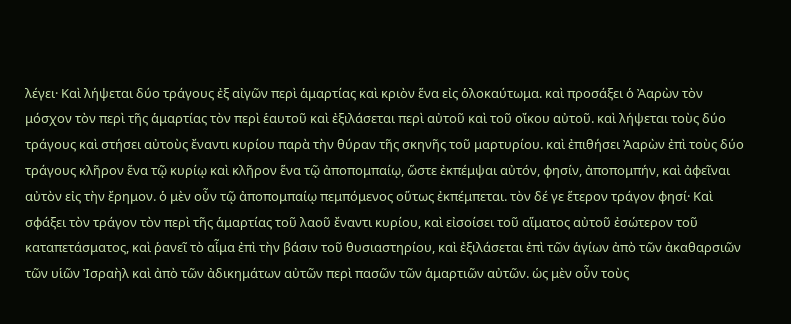λέγει· Καὶ λήψεται δύο τράγους ἐξ αἰγῶν περὶ ἁμαρτίας καὶ κριὸν ἕνα εἰς ὁλοκαύτωμα. καὶ προσάξει ὁ Ἀαρὼν τὸν μόσχον τὸν περὶ τῆς ἁμαρτίας τὸν περὶ ἑαυτοῦ καὶ ἐξιλάσεται περὶ αὐτοῦ καὶ τοῦ οἴκου αὐτοῦ. καὶ λήψεται τοὺς δύο τράγους καὶ στήσει αὐτοὺς ἔναντι κυρίου παρὰ τὴν θύραν τῆς σκηνῆς τοῦ μαρτυρίου. καὶ ἐπιθήσει Ἀαρὼν ἐπὶ τοὺς δύο τράγους κλῆρον ἕνα τῷ κυρίῳ καὶ κλῆρον ἕνα τῷ ἀποπομπαίῳ, ὥστε ἐκπέμψαι αὐτόν, φησίν, ἀποπομπήν, καὶ ἀφεῖναι αὐτὸν εἰς τὴν ἔρημον. ὁ μὲν οὖν τῷ ἀποπομπαίῳ πεμπόμενος οὕτως ἐκπέμπεται. τὸν δέ γε ἕτερον τράγον φησί· Καὶ σφάξει τὸν τράγον τὸν περὶ τῆς ἁμαρτίας τοῦ λαοῦ ἔναντι κυρίου, καὶ εἰσοίσει τοῦ αἵματος αὐτοῦ ἐσώτερον τοῦ καταπετάσματος, καὶ ῥανεῖ τὸ αἷμα ἐπὶ τὴν βάσιν τοῦ θυσιαστηρίου, καὶ ἐξιλάσεται ἐπὶ τῶν ἁγίων ἀπὸ τῶν ἀκαθαρσιῶν τῶν υἱῶν Ἰσραὴλ καὶ ἀπὸ τῶν ἀδικημάτων αὐτῶν περὶ πασῶν τῶν ἁμαρτιῶν αὐτῶν. ὡς μὲν οὖν τοὺς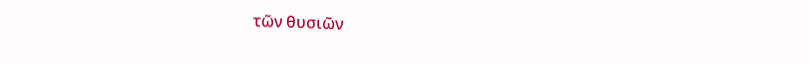τῶν θυσιῶν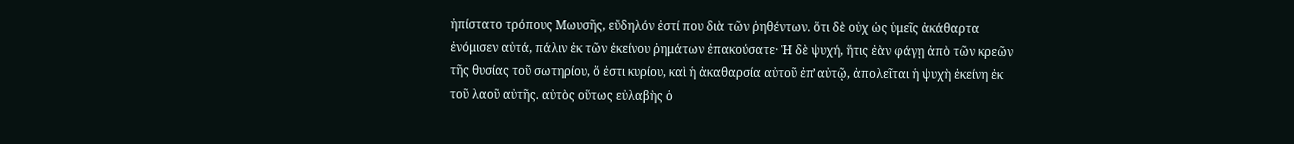ἠπίστατο τρόπους Μωυσῆς, εὔδηλόν ἐστί που διὰ τῶν ῥηθέντων. ὅτι δὲ οὐχ ὡς ὑμεῖς ἀκάθαρτα ἐνόμισεν αὐτά, πάλιν ἐκ τῶν ἐκείνου ῥημάτων ἐπακούσατε· Ἡ δὲ ψυχή, ἥτις ἐὰν φάγῃ ἀπὸ τῶν κρεῶν τῆς θυσίας τοῦ σωτηρίου, ὅ ἐστι κυρίου, καὶ ἡ ἀκαθαρσία αὐτοῦ ἐπ̓ αὐτῷ, ἀπολεῖται ἡ ψυχὴ ἐκείνη ἐκ τοῦ λαοῦ αὐτῆς. αὐτὸς οὕτως εὐλαβὴς ὁ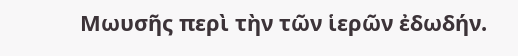Μωυσῆς περὶ τὴν τῶν ἱερῶν ἐδωδήν.